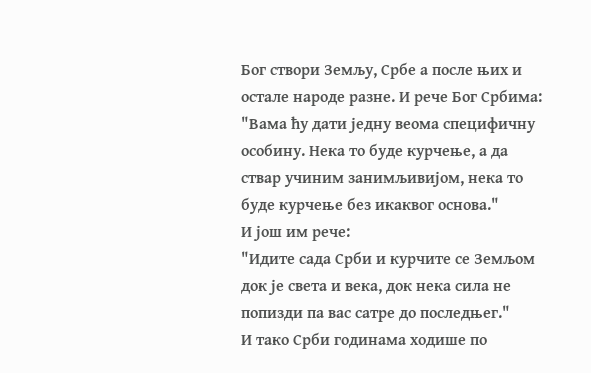Бог створи Земљу, Србе а после њих и остале народе разне. И рече Бог Србима:
"Вама ћу дати једну веома специфичну особину. Нека то буде курчење, а да ствар учиним занимљивијом, нека то буде курчење без икаквог основа."
И још им рече:
"Идите сада Срби и курчите се Земљом док је света и века, док нека сила не попизди па вас сатре до последњег."
И тако Срби годинама ходише по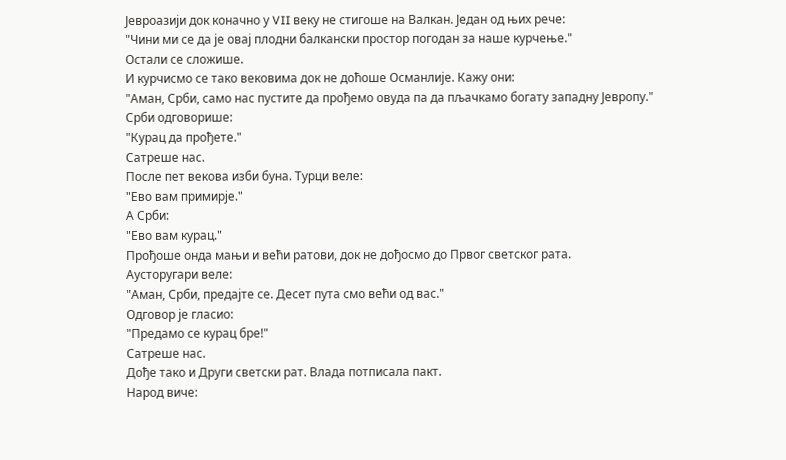Јевроазији док коначно у VII веку не стигоше на Валкан. Један од њих рече:
"Чини ми се да је овај плодни балкански простор погодан за наше курчење."
Остали се сложише.
И курчисмо се тако вековима док не доћоше Османлије. Кажу они:
"Аман, Срби, само нас пустите да прођемо овуда па да пљачкамо богату западну Јевропу."
Срби одговорише:
"Курац да прођете."
Сатреше нас.
После пет векова изби буна. Турци веле:
"Ево вам примирје."
А Срби:
"Ево вам курац."
Прођоше онда мањи и већи ратови, док не дођосмо до Првог светског рата.
Аусторугари веле:
"Аман, Срби, предајте се. Десет пута смо већи од вас."
Одговор је гласио:
"Предамо се курац бре!"
Сатреше нас.
Дође тако и Други светски рат. Влада потписала пакт.
Народ виче: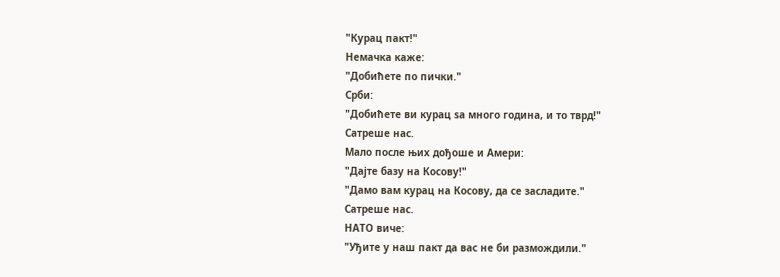"Курац пакт!"
Немачка каже:
"Добићете по пички."
Срби:
"Добићете ви курац ѕа много година, и то тврд!"
Сатреше нас.
Мало после њих дођоше и Амери:
"Дајте базу на Косову!"
"Дамо вам курац на Косову, да се засладите."
Сатреше нас.
НАТО виче:
"Уђите у наш пакт да вас не би размождили."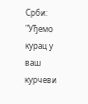Срби:
"Уђемо курац у ваш курчеви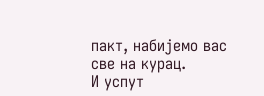пакт, набијемо вас све на курац.
И успут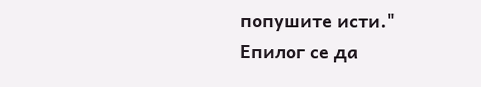попушите исти."
Епилог се да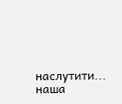наслутити... наша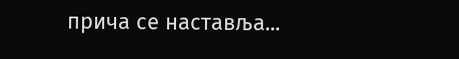прича се наставља...